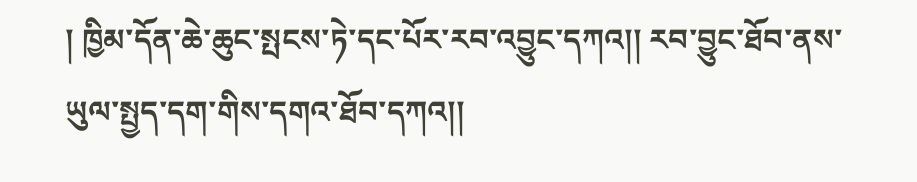། ཁྱིམ་དོན་ཆེ་ཆུང་སྤངས་ཏེ་དང་པོར་རབ་འབྱུང་དཀའ།། རབ་བྱུང་ཐོབ་ནས་ཡུལ་སྤྱད་དག་གིས་དགའ་ཐོབ་དཀའ།།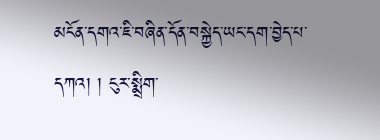མངོན་དགའ་ཇི་བཞིན་དོན་བསྐྱེད་ཡང་དག་བྱེད་པ་དཀའ། ། ངུར་སྨྲིག་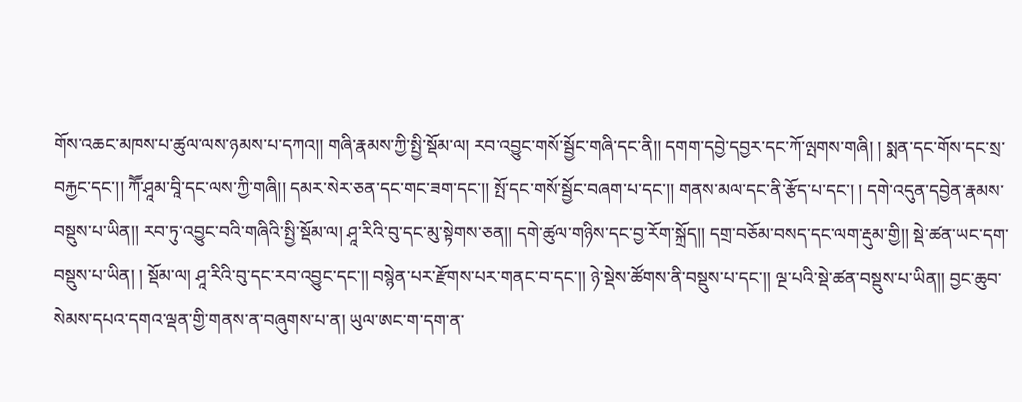གོས་འཆང་མཁས་པ་ཚུལ་ལས་ཉམས་པ་དཀའ།། གཞི་རྣམས་ཀྱི་སྤྱི་སྡོམ་ལ། རབ་འབྱུང་གསོ་སྦྱོང་གཞི་དང་ནི།། དགག་དབྱེ་དབྱར་དང་ཀོ་ལྤགས་གཞི། ། སྨན་དང་གོས་དང་སྲ་བརྐྱང་དང་།། ཀཽ་ཤཱམ་བཱི་དང་ལས་ཀྱི་གཞི།། དམར་སེར་ཅན་དང་གང་ཟག་དང་།། སྤོ་དང་གསོ་སྦྱོང་བཞག་པ་དང་།། གནས་མལ་དང་ནི་རྩོད་པ་དང་། ། དགེ་འདུན་དབྱེན་རྣམས་བསྡུས་པ་ཡིན།། རབ་ཏུ་འབྱུང་བའི་གཞིའི་སྤྱི་སྡོམ་ལ། ཤཱ་རིའི་བུ་དང་མུ་སྟེགས་ཅན།། དགེ་ཚུལ་གཉིས་དང་བྱ་རོག་སྐྲོད།། དགྲ་བཅོམ་བསད་དང་ལག་རྡུམ་གྱི།། སྡེ་ཚན་ཡང་དག་བསྡུས་པ་ཡིན། ། སྡོམ་ལ། ཤཱ་རིའི་བུ་དང་རབ་འབྱུང་དང་།། བསྙེན་པར་རྫོགས་པར་གནང་བ་དང་།། ཉེ་སྡེས་ཚོགས་ནི་བསྡུས་པ་དང་།། ལྔ་པའི་སྡེ་ཚན་བསྡུས་པ་ཡིན།། བྱང་ཆུབ་སེམས་དཔའ་དགའ་ལྡན་གྱི་གནས་ན་བཞུགས་པ་ན། ཡུལ་ཨང་ག་དག་ན་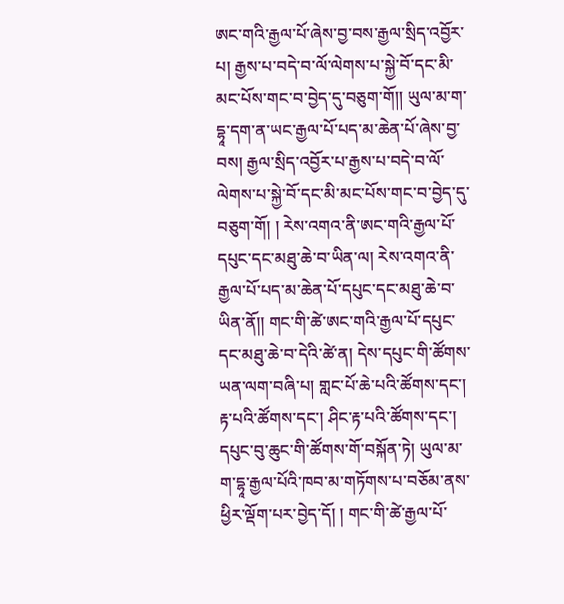ཨང་གའི་རྒྱལ་པོ་ཞེས་བྱ་བས་རྒྱལ་སྲིད་འབྱོར་པ། རྒྱས་པ་བདེ་བ་ལོ་ལེགས་པ་སྐྱེ་བོ་དང་མི་མང་པོས་གང་བ་བྱེད་དུ་བཅུག་གོ།། ཡུལ་མ་ག་དྷཱ་དག་ན་ཡང་རྒྱལ་པོ་པད་མ་ཆེན་པོ་ཞེས་བྱ་བས། རྒྱལ་སྲིད་འབྱོར་པ་རྒྱས་པ་བདེ་བ་ལོ་ལེགས་པ་སྐྱེ་བོ་དང་མི་མང་པོས་གང་བ་བྱེད་དུ་བཅུག་གོ། ། རེས་འགའ་ནི་ཨང་གའི་རྒྱལ་པོ་དཔུང་དང་མཐུ་ཆེ་བ་ཡིན་ལ། རེས་འགའ་ནི་རྒྱལ་པོ་པད་མ་ཆེན་པོ་དཔུང་དང་མཐུ་ཆེ་བ་ཡིན་ནོ།། གང་གི་ཚེ་ཨང་གའི་རྒྱལ་པོ་དཔུང་དང་མཐུ་ཆེ་བ་དེའི་ཚེ་ན། དེས་དཔུང་གི་ཚོགས་ཡན་ལག་བཞི་པ། གླང་པོ་ཆེ་པའི་ཚོགས་དང་། རྟ་པའི་ཚོགས་དང་། ཤིང་རྟ་པའི་ཚོགས་དང་། དཔུང་བུ་ཆུང་གི་ཚོགས་གོ་བསྐོན་ཏེ། ཡུལ་མ་ག་དྷཱ་རྒྱལ་པོའི་ཁབ་མ་གཏོགས་པ་བཅོམ་ནས་ཕྱིར་ལྡོག་པར་བྱེད་དོ། ། གང་གི་ཚེ་རྒྱལ་པོ་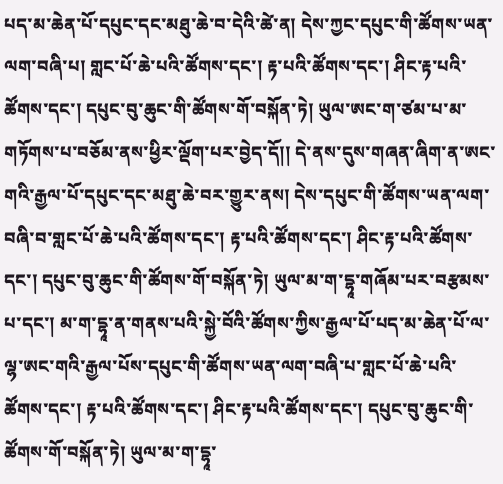པད་མ་ཆེན་པོ་དཔུང་དང་མཐུ་ཆེ་བ་དེའི་ཚེ་ན། དེས་ཀྱང་དཔུང་གི་ཚོགས་ཡན་ལག་བཞི་པ། གླང་པོ་ཆེ་པའི་ཚོགས་དང་། རྟ་པའི་ཚོགས་དང་། ཤིང་རྟ་པའི་ཚོགས་དང་། དཔུང་བུ་ཆུང་གི་ཚོགས་གོ་བསྐོན་ཏེ། ཡུལ་ཨང་ག་ཙམ་པ་མ་གཏོགས་པ་བཅོམ་ནས་ཕྱིར་ལྡོག་པར་བྱེད་དོ།། དེ་ནས་དུས་གཞན་ཞིག་ན་ཨང་གའི་རྒྱལ་པོ་དཔུང་དང་མཐུ་ཆེ་བར་གྱུར་ནས། དེས་དཔུང་གི་ཚོགས་ཡན་ལག་བཞི་བ་གླང་པོ་ཆེ་པའི་ཚོགས་དང་། རྟ་པའི་ཚོགས་དང་། ཤིང་རྟ་པའི་ཚོགས་དང་། དཔུང་བུ་ཆུང་གི་ཚོགས་གོ་བསྐོན་ཏེ། ཡུལ་མ་ག་དྷཱ་གཞོམ་པར་བརྩམས་པ་དང་། མ་ག་དྷཱ་ན་གནས་པའི་སྐྱེ་བོའི་ཚོགས་ཀྱིས་རྒྱལ་པོ་པད་མ་ཆེན་པོ་ལ་ལྷ་ཨང་གའི་རྒྱལ་པོས་དཔུང་གི་ཚོགས་ཡན་ལག་བཞི་པ་གླང་པོ་ཆེ་པའི་ཚོགས་དང་། རྟ་པའི་ཚོགས་དང་། ཤིང་རྟ་པའི་ཚོགས་དང་། དཔུང་བུ་ཆུང་གི་ཚོགས་གོ་བསྐོན་ཏེ། ཡུལ་མ་ག་དྷཱ་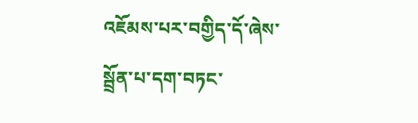འཇོམས་པར་བགྱིད་དོ་ཞེས་སྦྲོན་པ་དག་བཏང་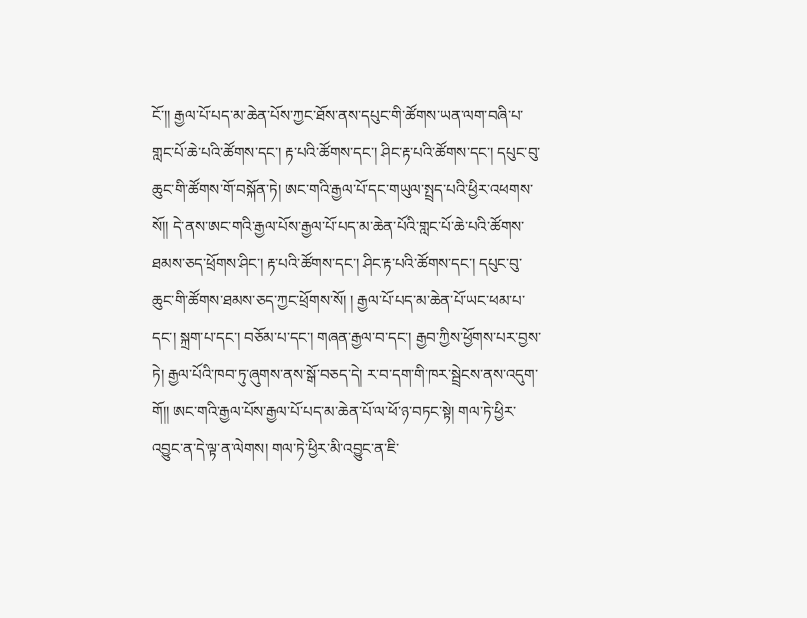ངོ་།། རྒྱལ་པོ་པད་མ་ཆེན་པོས་ཀྱང་ཐོས་ནས་དཔུང་གི་ཚོགས་ཡན་ལག་བཞི་པ་གླང་པོ་ཆེ་པའི་ཚོགས་དང་། རྟ་པའི་ཚོགས་དང་། ཤིང་རྟ་པའི་ཚོགས་དང་། དཔུང་བུ་ཆུང་གི་ཚོགས་གོ་བསྐོན་ཏེ། ཨང་གའི་རྒྱལ་པོ་དང་གཡུལ་སྤྲད་པའི་ཕྱིར་འཕགས་སོ།། དེ་ནས་ཨང་གའི་རྒྱལ་པོས་རྒྱལ་པོ་པད་མ་ཆེན་པོའི་གླང་པོ་ཆེ་པའི་ཚོགས་ཐམས་ཅད་ཕྲོགས་ཤིང་། རྟ་པའི་ཚོགས་དང་། ཤིང་རྟ་པའི་ཚོགས་དང་། དཔུང་བུ་ཆུང་གི་ཚོགས་ཐམས་ཅད་ཀྱང་ཕྲོགས་སོ། ། རྒྱལ་པོ་པད་མ་ཆེན་པོ་ཡང་ཕམ་པ་དང་། སྐྲག་པ་དང་། བཅོམ་པ་དང་། གཞན་རྒྱལ་བ་དང་། རྒྱབ་ཀྱིས་ཕྱོགས་པར་བྱས་ཏེ། རྒྱལ་པོའི་ཁབ་ཏུ་ཞུགས་ནས་སྒོ་བཅད་དེ། ར་བ་དག་གི་ཁར་སྦྲེངས་ནས་འདུག་གོ།། ཨང་གའི་རྒྱལ་པོས་རྒྱལ་པོ་པད་མ་ཆེན་པོ་ལ་ཕོ་ཉ་བཏང་སྟེ། གལ་ཏེ་ཕྱིར་འབྱུང་ན་དེ་ལྟ་ན་ལེགས། གལ་ཏེ་ཕྱིར་མི་འབྱུང་ན་ཇི་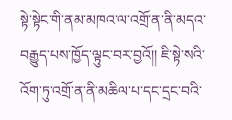སྟེ་སྟེང་གི་ནམ་མཁའ་ལ་འགྲོ་ན་ནི་མདའ་བརྒྱུད་པས་ཁྱོད་ལྟུང་བར་བྱའོ།། ཇི་སྟེ་སའི་འོག་ཏུ་འགྲོ་ན་ནི་མཆིལ་པ་དང་དྲང་བའི་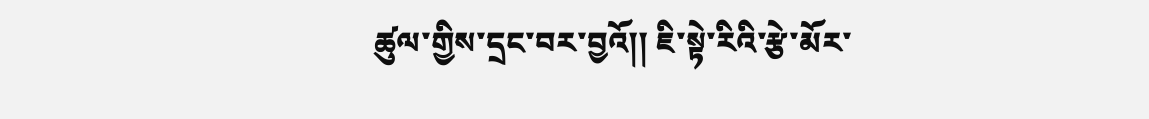ཚུལ་གྱིས་དྲང་བར་བྱའོ།། ཇི་སྟེ་རིའི་རྩེ་མོར་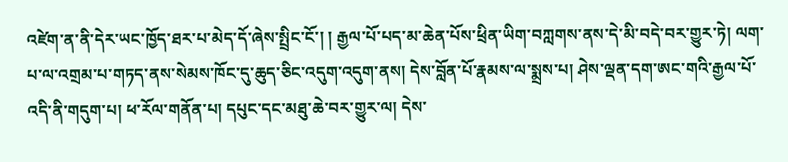འཛེག་ན་ནི་དེར་ཡང་ཁྱོད་ཐར་པ་མེད་དོ་ཞེས་སྤྲིང་ངོ་། ། རྒྱལ་པོ་པད་མ་ཆེན་པོས་ཕྲིན་ཡིག་བཀླགས་ནས་དེ་མི་བདེ་བར་གྱུར་ཏེ། ལག་པ་ལ་འགྲམ་པ་གཏད་ནས་སེམས་ཁོང་དུ་ཆུད་ཅིང་འདུག་འདུག་ནས། དེས་བློན་པོ་རྣམས་ལ་སྨྲས་པ། ཤེས་ལྡན་དག་ཨང་གའི་རྒྱལ་པོ་འདི་ནི་གདུག་པ། ཕ་རོལ་གནོན་པ། དཔུང་དང་མཐུ་ཆེ་བར་གྱུར་ལ། དེས་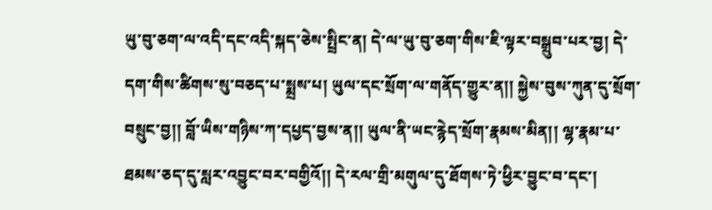ཡུ་བུ་ཅག་ལ་འདི་དང་འདི་སྐད་ཅེས་སྤྲིང་ན། དེ་ལ་ཡུ་བུ་ཅག་གིས་ཇི་ལྟར་བསྒྲུབ་པར་བྱ། དེ་དག་གིས་ཚིགས་སུ་བཅད་པ་སྨྲས་པ། ཡུལ་དང་སྲོག་ལ་གནོད་གྱུར་ན།། སྐྱེས་བུས་ཀུན་དུ་སྲོག་བསྲུང་བྱ།། བློ་ཡིས་གཉིས་ཀ་དཔྱད་བྱས་ན།། ཡུལ་ནི་ཡང་རྙེད་སྲོག་རྣམས་མིན།། ལྷ་རྣམ་པ་ཐམས་ཅད་དུ་སླར་འབྱུང་བར་བགྱིའོ།། དེ་རལ་གྲི་མགུལ་དུ་ཐོགས་ཏེ་ཕྱིར་བྱུང་བ་དང་།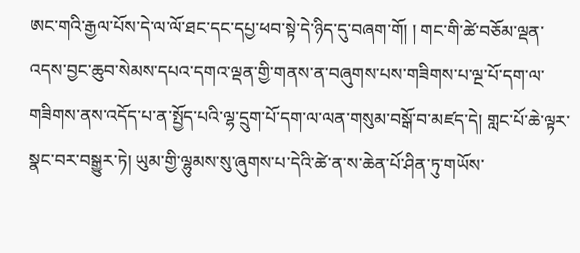ཨང་གའི་རྒྱལ་པོས་དེ་ལ་ལོ་ཐང་དང་དཔྱ་ཕབ་སྟེ་དེ་ཉིད་དུ་བཞག་གོ། ། གང་གི་ཚེ་བཅོམ་ལྡན་འདས་བྱང་ཆུབ་སེམས་དཔའ་དགའ་ལྡན་གྱི་གནས་ན་བཞུགས་པས་གཟིགས་པ་ལྔ་པོ་དག་ལ་གཟིགས་ནས་འདོད་པ་ན་སྤྱོད་པའི་ལྷ་དྲུག་པོ་དག་ལ་ལན་གསུམ་བསྒོ་བ་མཛད་དེ། གླང་པོ་ཆེ་ལྟར་སྣང་བར་བསྒྱུར་ཏེ། ཡུམ་གྱི་ལྷུམས་སུ་ཞུགས་པ་དེའི་ཚེ་ན་ས་ཆེན་པོ་ཤིན་ཏུ་གཡོས་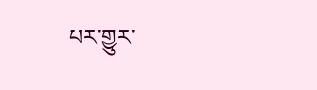པར་གྱུར་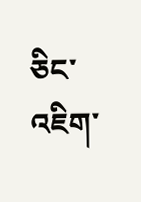ཅིང་འཇིག་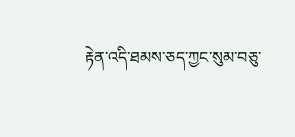རྟེན་འདི་ཐམས་ཅད་ཀྱང་སུམ་བཅུ་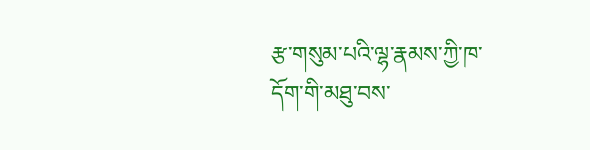རྩ་གསུམ་པའི་ལྷ་རྣམས་ཀྱི་ཁ་དོག་གི་མཐུ་བས་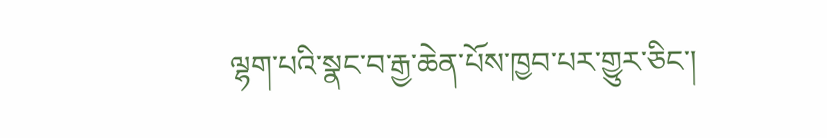ལྷག་པའི་སྣང་བ་རྒྱ་ཆེན་པོས་ཁྱབ་པར་གྱུར་ཅིང་།